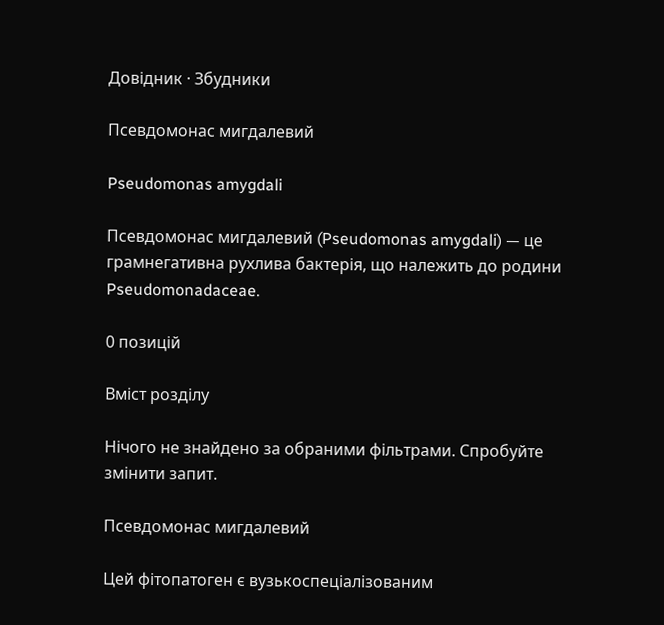Довідник · Збудники

Псевдомонас мигдалевий

Pseudomonas amygdali

Псевдомонас мигдалевий (Pseudomonas amygdali) — це грамнегативна рухлива бактерія, що належить до родини Pseudomonadaceae.

0 позицій

Вміст розділу

Нічого не знайдено за обраними фільтрами. Спробуйте змінити запит.

Псевдомонас мигдалевий

Цей фітопатоген є вузькоспеціалізованим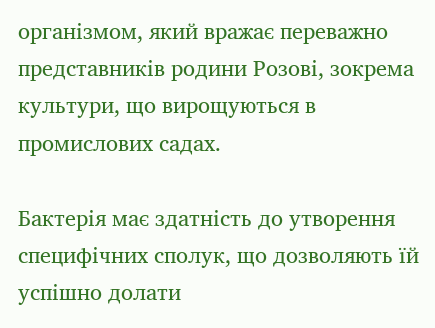організмом, який вражає переважно представників родини Розові, зокрема культури, що вирощуються в промислових садах.

Бактерія має здатність до утворення специфічних сполук, що дозволяють їй успішно долати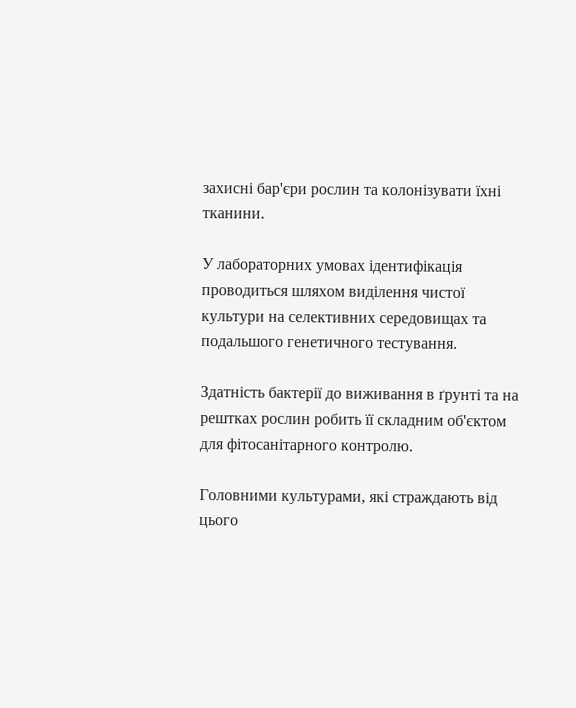захисні бар'єри рослин та колонізувати їхні тканини.

У лабораторних умовах ідентифікація проводиться шляхом виділення чистої культури на селективних середовищах та подальшого генетичного тестування.

Здатність бактерії до виживання в ґрунті та на рештках рослин робить її складним об'єктом для фітосанітарного контролю.

Головними культурами, які страждають від цього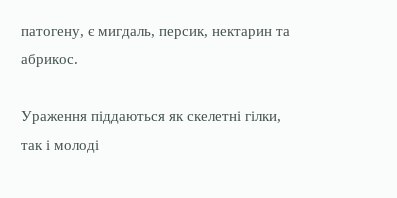патогену, є мигдаль, персик, нектарин та абрикос.

Ураження піддаються як скелетні гілки, так і молоді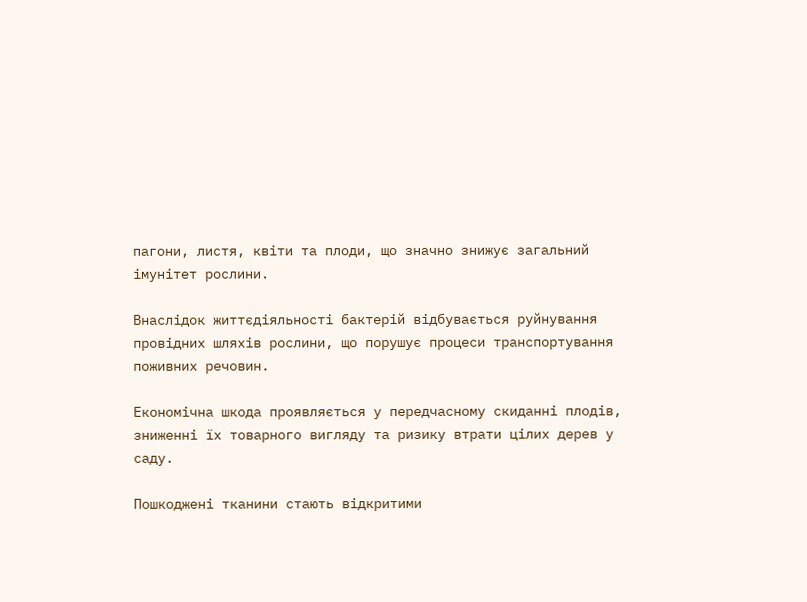пагони, листя, квіти та плоди, що значно знижує загальний імунітет рослини.

Внаслідок життєдіяльності бактерій відбувається руйнування провідних шляхів рослини, що порушує процеси транспортування поживних речовин.

Економічна шкода проявляється у передчасному скиданні плодів, зниженні їх товарного вигляду та ризику втрати цілих дерев у саду.

Пошкоджені тканини стають відкритими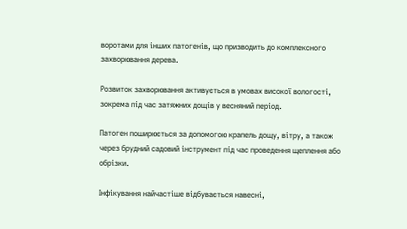воротами для інших патогенів, що призводить до комплексного захворювання дерева.

Розвиток захворювання активується в умовах високої вологості, зокрема під час затяжних дощів у весняний період.

Патоген поширюється за допомогою крапель дощу, вітру, а також через брудний садовий інструмент під час проведення щеплення або обрізки.

Інфікування найчастіше відбувається навесні,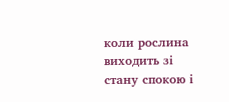коли рослина виходить зі стану спокою і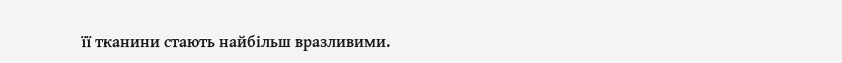її тканини стають найбільш вразливими.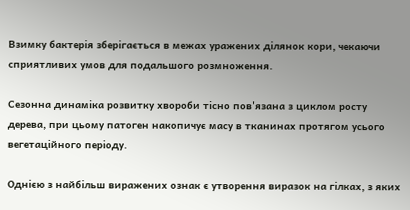Взимку бактерія зберігається в межах уражених ділянок кори, чекаючи сприятливих умов для подальшого розмноження.

Сезонна динаміка розвитку хвороби тісно пов'язана з циклом росту дерева, при цьому патоген накопичує масу в тканинах протягом усього вегетаційного періоду.

Однією з найбільш виражених ознак є утворення виразок на гілках, з яких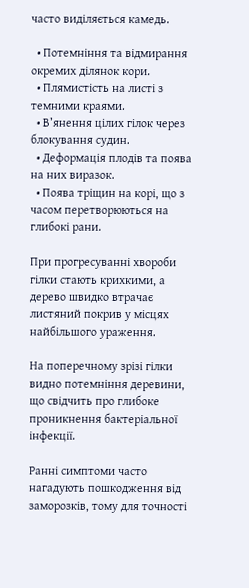часто виділяється камедь.

  • Потемніння та відмирання окремих ділянок кори.
  • Плямистість на листі з темними краями.
  • В’янення цілих гілок через блокування судин.
  • Деформація плодів та поява на них виразок.
  • Поява тріщин на корі, що з часом перетворюються на глибокі рани.

При прогресуванні хвороби гілки стають крихкими, а дерево швидко втрачає листяний покрив у місцях найбільшого ураження.

На поперечному зрізі гілки видно потемніння деревини, що свідчить про глибоке проникнення бактеріальної інфекції.

Ранні симптоми часто нагадують пошкодження від заморозків, тому для точності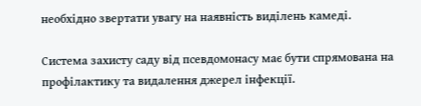необхідно звертати увагу на наявність виділень камеді.

Система захисту саду від псевдомонасу має бути спрямована на профілактику та видалення джерел інфекції.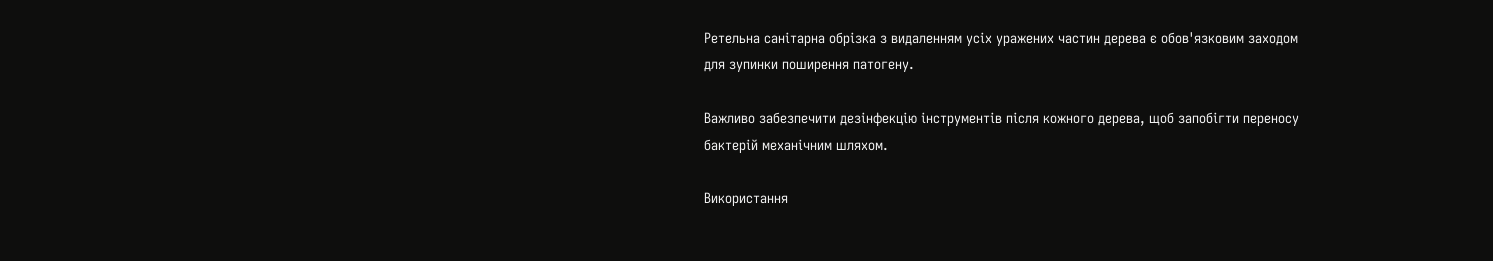Ретельна санітарна обрізка з видаленням усіх уражених частин дерева є обов'язковим заходом для зупинки поширення патогену.

Важливо забезпечити дезінфекцію інструментів після кожного дерева, щоб запобігти переносу бактерій механічним шляхом.

Використання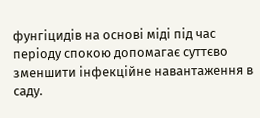фунгіцидів на основі міді під час періоду спокою допомагає суттєво зменшити інфекційне навантаження в саду.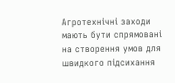Агротехнічні заходи мають бути спрямовані на створення умов для швидкого підсихання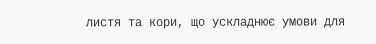листя та кори, що ускладнює умови для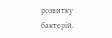розвитку бактерій.